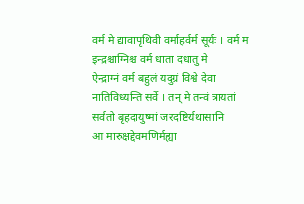वर्म मे द्यावापृथिवी वर्माहर्वर्म सूर्यः । वर्म म इन्द्रश्चाग्निश्च वर्म धाता दधातु मे
ऐन्द्राग्नं वर्म बहुलं यदुग्रं विश्वे देवा नातिविध्यन्ति सर्वे । तन् मे तन्वं त्रायतां सर्वतो बृहदायुष्मां जरदष्टिर्यथासानि
आ मारुक्षद्देवमणिर्मह्या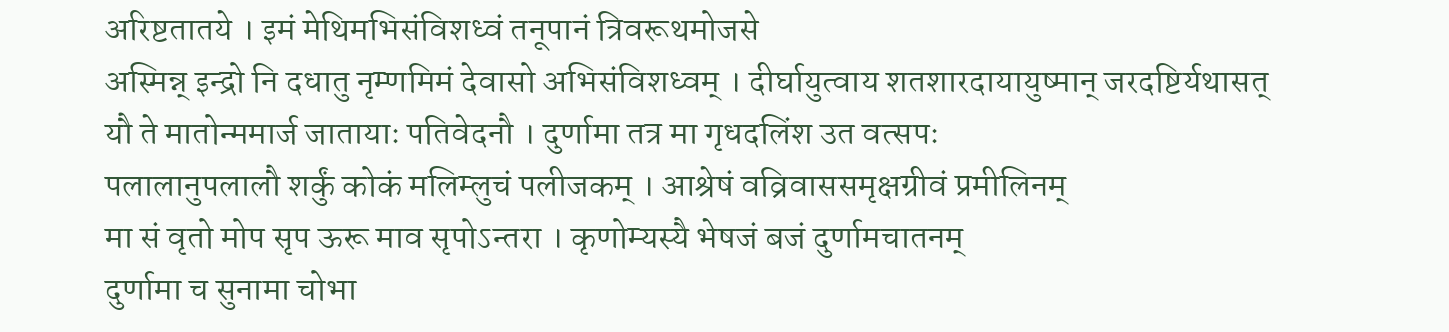अरिष्टतातये । इमं मेथिमभिसंविशध्वं तनूपानं त्रिवरूथमोजसे
अस्मिन्न् इन्द्रो नि दधातु नृम्णमिमं देवासो अभिसंविशध्वम् । दीर्घायुत्वाय शतशारदायायुष्मान् जरदष्टिर्यथासत्
यौ ते मातोन्ममार्ज जातायाः पतिवेदनौ । दुर्णामा तत्र मा गृधदलिंश उत वत्सपः
पलालानुपलालौ शर्कुं कोकं मलिम्लुचं पलीजकम् । आश्रेषं वव्रिवाससमृक्षग्रीवं प्रमीलिनम्
मा सं वृतो मोप सृप ऊरू माव सृपोऽन्तरा । कृणोम्यस्यै भेषजं बजं दुर्णामचातनम्
दुर्णामा च सुनामा चोभा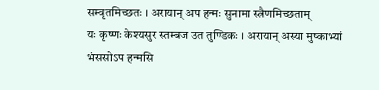सम्वृतमिच्छतः । अरायान् अप हन्मः सुनामा स्त्रैणमिच्छताम्
यः कृष्णः केश्यसुर स्तम्बज उत तुण्डिकः । अरायान् अस्या मुष्काभ्यां भंससोऽप हन्मसि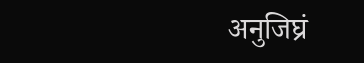अनुजिघ्रं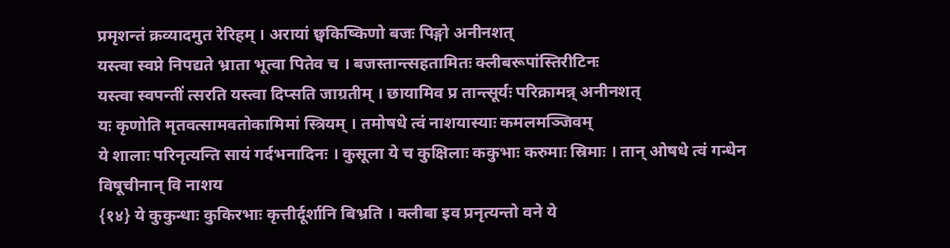प्रमृशन्तं क्रव्यादमुत रेरिहम् । अरायां छ्वकिष्किणो बजः पिङ्गो अनीनशत्
यस्त्वा स्वप्ने निपद्यते भ्राता भूत्वा पितेव च । बजस्तान्त्सहतामितः क्लीबरूपांस्तिरीटिनः
यस्त्वा स्वपन्तीं त्सरति यस्त्वा दिप्सति जाग्रतीम् । छायामिव प्र तान्त्सूर्यः परिक्रामन्न् अनीनशत्
यः कृणोति मृतवत्सामवतोकामिमां स्त्रियम् । तमोषधे त्वं नाशयास्याः कमलमञ्जिवम्
ये शालाः परिनृत्यन्ति सायं गर्दभनादिनः । कुसूला ये च कुक्षिलाः ककुभाः करुमाः स्रिमाः । तान् ओषधे त्वं गन्धेन विषूचीनान् वि नाशय
{१४} ये कुकुन्धाः कुकिरभाः कृत्तीर्दूर्शानि बिभ्रति । क्लीबा इव प्रनृत्यन्तो वने ये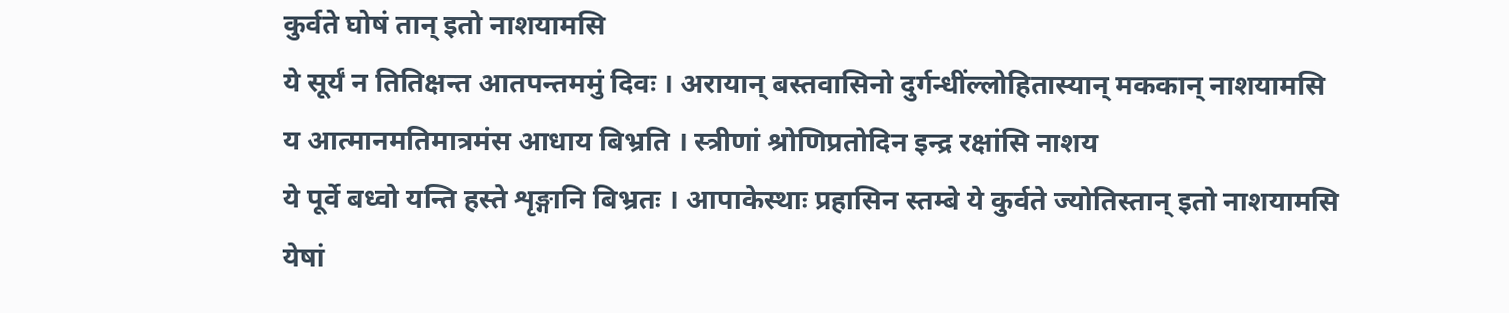कुर्वते घोषं तान् इतो नाशयामसि
ये सूर्यं न तितिक्षन्त आतपन्तममुं दिवः । अरायान् बस्तवासिनो दुर्गन्धींल्लोहितास्यान् मककान् नाशयामसि
य आत्मानमतिमात्रमंस आधाय बिभ्रति । स्त्रीणां श्रोणिप्रतोदिन इन्द्र रक्षांसि नाशय
ये पूर्वे बध्वो यन्ति हस्ते शृङ्गानि बिभ्रतः । आपाकेस्थाः प्रहासिन स्तम्बे ये कुर्वते ज्योतिस्तान् इतो नाशयामसि
येषां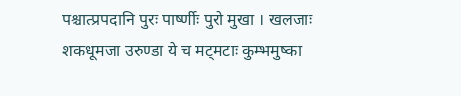पश्चात्प्रपदानि पुरः पार्ष्णीः पुरो मुखा । खलजाः शकधूमजा उरुण्डा ये च मट्मटाः कुम्भमुष्का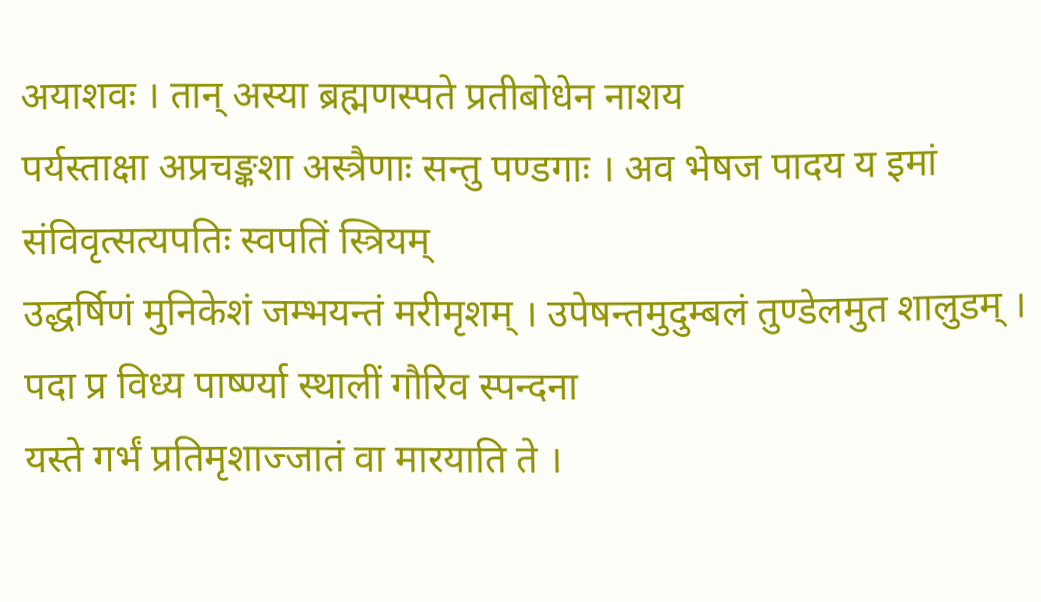अयाशवः । तान् अस्या ब्रह्मणस्पते प्रतीबोधेन नाशय
पर्यस्ताक्षा अप्रचङ्कशा अस्त्रैणाः सन्तु पण्डगाः । अव भेषज पादय य इमां संविवृत्सत्यपतिः स्वपतिं स्त्रियम्
उद्धर्षिणं मुनिकेशं जम्भयन्तं मरीमृशम् । उपेषन्तमुदुम्बलं तुण्डेलमुत शालुडम् । पदा प्र विध्य पार्ष्ण्या स्थालीं गौरिव स्पन्दना
यस्ते गर्भं प्रतिमृशाज्जातं वा मारयाति ते ।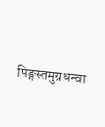पिङ्गस्तमुग्रधन्वा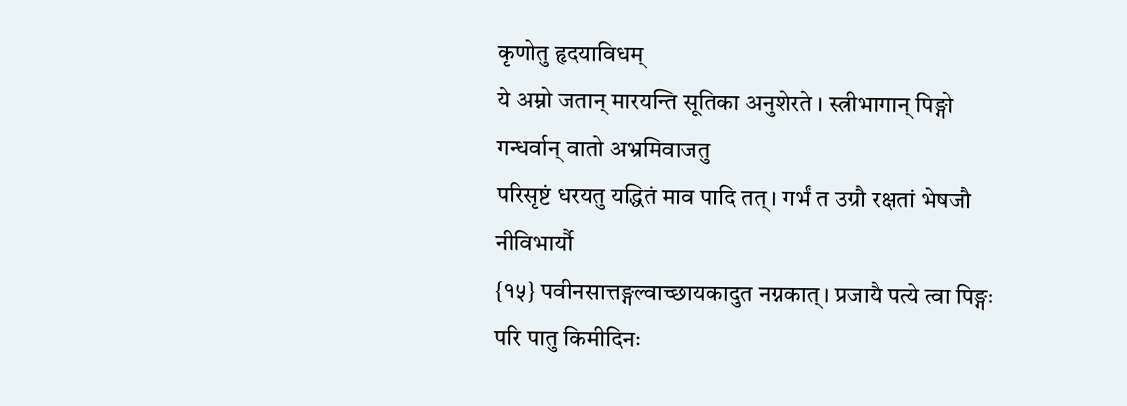कृणोतु हृदयाविधम्
ये अम्नो जतान् मारयन्ति सूतिका अनुशेरते । स्त्रीभागान् पिङ्गो गन्धर्वान् वातो अभ्रमिवाजतु
परिसृष्टं धरयतु यद्धितं माव पादि तत्। गर्भं त उग्रौ रक्षतां भेषजौ नीविभार्यौ
{१५} पवीनसात्तङ्गल्वाच्छायकादुत नग्नकात्। प्रजायै पत्ये त्वा पिङ्गः परि पातु किमीदिनः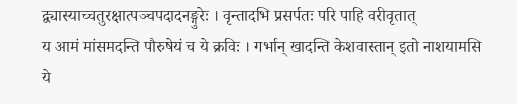द्व्यास्याच्चतुरक्षात्पञ्चपदादनङ्गुरेः । वृन्तादभि प्रसर्पतः परि पाहि वरीवृतात्
य आमं मांसमदन्ति पौरुषेयं च ये क्रविः । गर्भान् खादन्ति केशवास्तान् इतो नाशयामसि
ये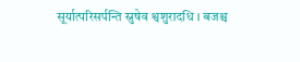सूर्यात्परिसर्पन्ति स्नुषेव श्वशुरादधि । बजश्च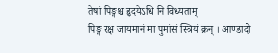तेषां पिङ्गश्च हृदयेऽधि नि विध्यताम्
पिङ्ग रक्ष जायमानं मा पुमांसं स्त्रियं क्रन् । आण्डादो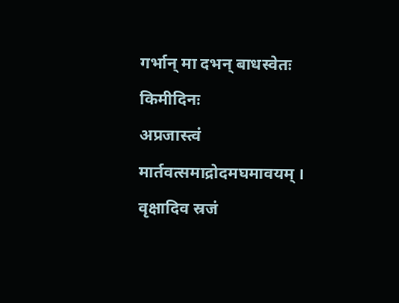गर्भान् मा दभन् बाधस्वेतः किमीदिनः
अप्रजास्त्वं मार्तवत्समाद्रोदमघमावयम् । वृक्षादिव स्रजं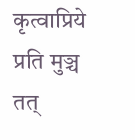कृत्वाप्रिये प्रति मुञ्च तत्